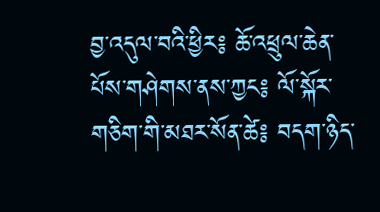བྱ་འདུལ་བའི་ཕྱིར༔ ཆོ་འཕྲུལ་ཆེན་པོས་གཤེགས་ནས་ཀྱང༔ ལོ་སྐོར་གཅིག་གི་མཐར་སོན་ཚེ༔ བདག་ཉིད་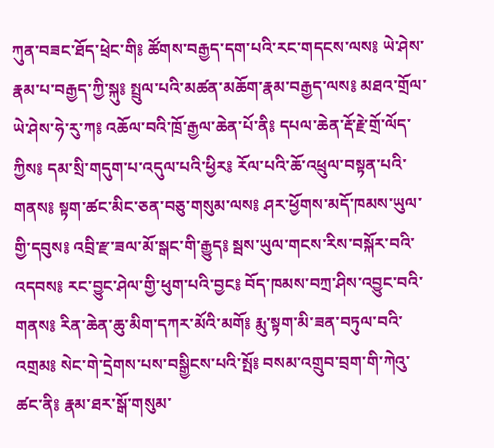ཀུན་བཟང་ཐོད་ཕྲེང་གི༔ ཚོགས་བརྒྱད་དག་པའི་རང་གདངས་ལས༔ ཡེ་ཤེས་རྣམ་པ་བརྒྱད་ཀྱི་སྐུ༔ སྤྲུལ་པའི་མཚན་མཆོག་རྣམ་བརྒྱད་ལས༔ མཐའ་གྲོལ་ཡེ་ཤེས་ཧེ་རུ་ཀ༔ འཆོལ་བའི་ཁྲོ་རྒྱལ་ཆེན་པོ་ནི༔ དཔལ་ཆེན་རྡོ་རྗེ་གྲོ་ལོད་ཀྱིས༔ དམ་སྲི་གདུག་པ་འདུལ་པའི་ཕྱིར༔ རོལ་པའི་ཆོ་འཕྲུལ་བསྟན་པའི་གནས༔ སྟག་ཚང་མིང་ཅན་བཅུ་གསུམ་ལས༔ ཤར་ཕྱོགས་མདོ་ཁམས་ཡུལ་གྱི་དབུས༔ འབྲི་རྫ་ཟལ་མོ་སྒང་གི་རྒྱུད༔ སྦས་ཡུལ་གངས་རིས་བསྐོར་བའི་འདབས༔ རང་བྱུང་ཤེལ་གྱི་ཕུག་པའི་བྱང༔ བོད་ཁམས་བཀྲ་ཤིས་འབྱུང་བའི་གནས༔ རིན་ཆེན་ཆུ་མིག་དཀར་མོའི་མགོ༔ རྨུ་སྟག་མི་ཟན་བཏུལ་བའི་འགྲམ༔ སེང་གེ་དྲེགས་པས་བསྒྱིངས་པའི་སྤོ༔ བསམ་འགྲུབ་བྲག་གི་ཀེའུ་ཚང་ནི༔ རྣམ་ཐར་སྒོ་གསུམ་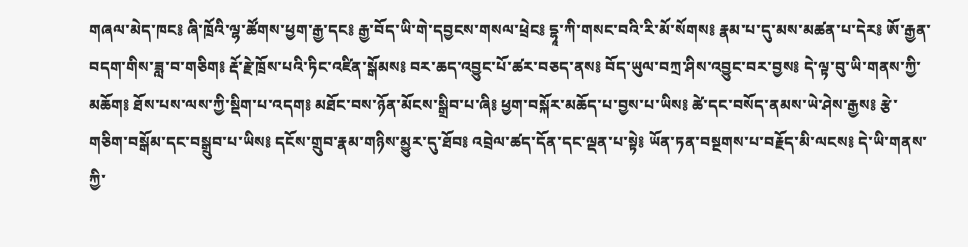གཞལ་མེད་ཁང༔ ཞི་ཁྲོའི་ལྷ་ཚོགས་ཕྱག་རྒྱ་དང༔ རྒྱ་བོད་ཡི་གེ་དབྱངས་གསལ་ཕྲེང༔ དྷཱ་ཀི་གསང་བའི་རི་མོ་སོགས༔ རྣམ་པ་དུ་མས་མཚན་པ་དེར༔ ཨོ་རྒྱན་བདག་གིས་ཟླ་བ་གཅིག༔ རྡོ་རྗེ་ཁྲོས་པའི་ཏིང་འཛིན་སྒོམས༔ བར་ཆད་འབྱུང་པོ་ཚར་བཅད་ནས༔ བོད་ཡུལ་བཀྲ་ཤིས་འབྱུང་བར་བྱས༔ དེ་ལྟ་བུ་ཡི་གནས་ཀྱི་མཆོག༔ ཐོས་པས་ལས་ཀྱི་སྡིག་པ་འདག༔ མཐོང་བས་ཉོན་མོངས་སྒྲིབ་པ་ཞི༔ ཕྱག་བསྐོར་མཆོད་པ་བྱས་པ་ཡིས༔ ཚེ་དང་བསོད་ནམས་ཡེ་ཤེས་རྒྱས༔ རྩེ་གཅིག་བསྒོམ་དང་བསྒྲུབ་པ་ཡིས༔ དངོས་གྲུབ་རྣམ་གཉིས་མྱུར་དུ་ཐོབ༔ འབྲེལ་ཚད་དོན་དང་ལྡན་པ་སྟེ༔ ཡོན་ཏན་བསྔགས་པ་བརྗོད་མི་ལངས༔ དེ་ཡི་གནས་ཀྱི་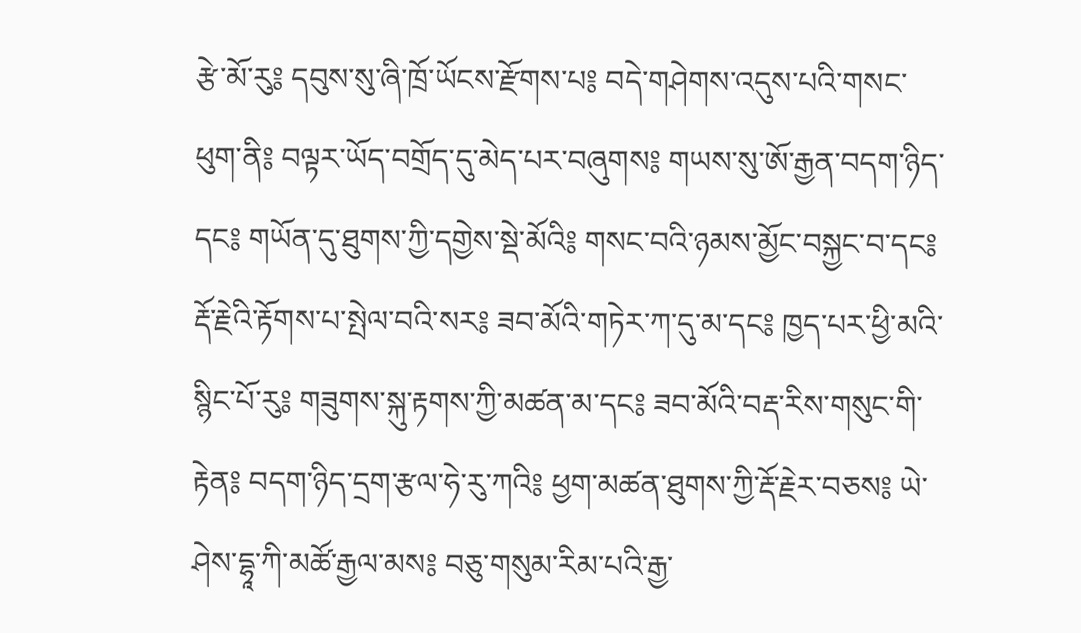རྩེ་མོ་རུ༔ དབུས་སུ་ཞི་ཁྲོ་ཡོངས་རྫོགས་པ༔ བདེ་གཤེགས་འདུས་པའི་གསང་ཕུག་ནི༔ བལྟར་ཡོད་བགྲོད་དུ་མེད་པར་བཞུགས༔ གཡས་སུ་ཨོ་རྒྱན་བདག་ཉིད་དང༔ གཡོན་དུ་ཐུགས་ཀྱི་དགྱེས་སྡེ་མོའི༔ གསང་བའི་ཉམས་མྱོང་བསྐྱང་བ་དང༔ རྡོ་རྗེའི་རྟོགས་པ་སྤེལ་བའི་སར༔ ཟབ་མོའི་གཏེར་ཀ་དུ་མ་དང༔ ཁྱད་པར་ཕྱི་མའི་སྙིང་པོ་རུ༔ གཟུགས་སྐུ་རྟགས་ཀྱི་མཚན་མ་དང༔ ཟབ་མོའི་བརྡ་རིས་གསུང་གི་རྟེན༔ བདག་ཉིད་དྲག་རྩལ་ཧེ་རུ་ཀའི༔ ཕྱག་མཚན་ཐུགས་ཀྱི་རྡོ་རྗེར་བཅས༔ ཡེ་ཤེས་དྷཱ་ཀི་མཚོ་རྒྱལ་མས༔ བཅུ་གསུམ་རིམ་པའི་རྒྱ་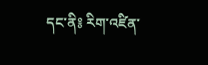དང་ནི༔ རིག་འཛིན་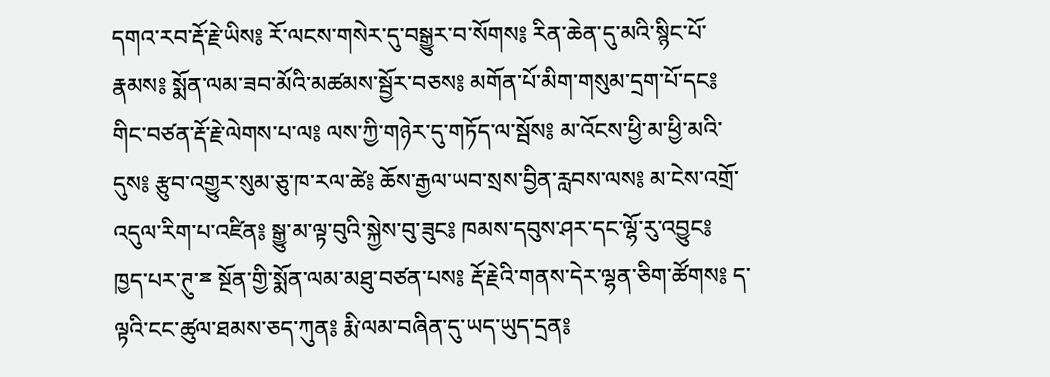དགའ་རབ་རྡོ་རྗེ་ཡིས༔ རོ་ལངས་གསེར་དུ་བསྒྱུར་བ་སོགས༔ རིན་ཆེན་དུ་མའི་སྙིང་པོ་རྣམས༔ སྨོན་ལམ་ཟབ་མོའི་མཚམས་སྦྱོར་བཅས༔ མགོན་པོ་མིག་གསུམ་དྲག་པོ་དང༔ གིང་བཙན་རྡོ་རྗེ་ལེགས་པ་ལ༔ ལས་ཀྱི་གཉེར་དུ་གཏོད་ལ་སྦོས༔ མ་འོངས་ཕྱི་མ་ཕྱི་མའི་དུས༔ རྩུབ་འགྱུར་སུམ་ཅུ་ཁ་རལ་ཚེ༔ ཆོས་རྒྱལ་ཡབ་སྲས་བྱིན་རླབས་ལས༔ མ་ངེས་འགྲོ་འདུལ་རིག་པ་འཛིན༔ སྒྱུ་མ་ལྟ་བུའི་སྐྱེས་བུ་ཟུང༔ ཁམས་དབུས་ཤར་དང་ལྷོ་རུ་འབྱུང༔ ཁྱད་པར་ཊུ་ྈ སྔོན་གྱི་སྨོན་ལམ་མཐུ་བཙན་པས༔ རྡོ་རྗེའི་གནས་དེར་ལྷན་ཅིག་ཚོགས༔ ད་ལྟའི་ངང་ཚུལ་ཐམས་ཅད་ཀུན༔ རྨི་ལམ་བཞིན་དུ་ཡད་ཡུད་དྲན༔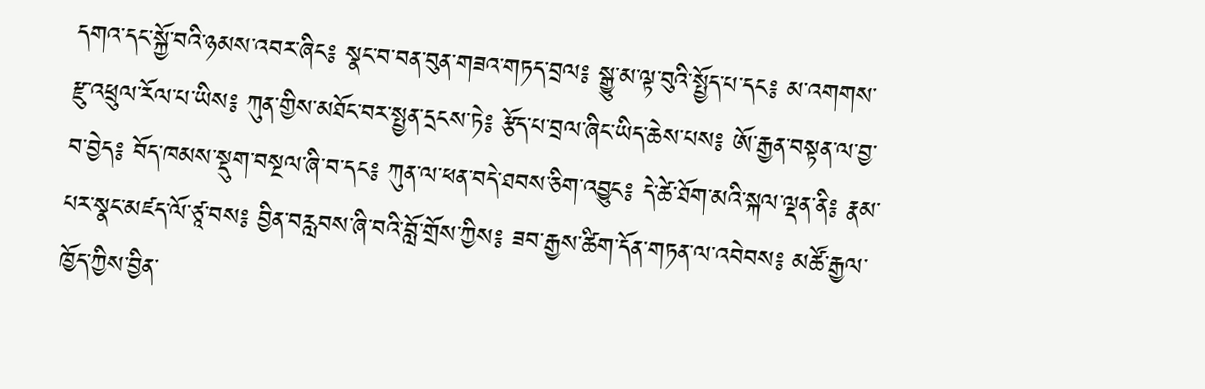དགའ་དང་སྐྱོ་བའི་ཉམས་འབར་ཞིང༔ སྣང་བ་བན་བུན་གཟའ་གཏད་བྲལ༔ སྒྱུ་མ་ལྟ་བུའི་སྤྱོད་པ་དང༔ མ་འགགས་རྫུ་འཕྲུལ་རོལ་པ་ཡིས༔ ཀུན་གྱིས་མཐོང་བར་སྤྱན་དྲངས་ཏེ༔ རྩོད་པ་བྲལ་ཞིང་ཡིད་ཆེས་པས༔ ཨོ་རྒྱན་བསྟན་ལ་བྱ་བ་བྱེད༔ བོད་ཁམས་སྡུག་བསྔལ་ཞི་བ་དང༔ ཀུན་ལ་ཕན་བདེ་ཐབས་ཅིག་འབྱུང༔ དེ་ཚེ་ཐོག་མའི་སྐལ་ལྡན་ནི༔ རྣམ་པར་སྣང་མཛད་ལོ་ཙཱ་བས༔ བྱིན་བརླབས་ཞི་བའི་བློ་གྲོས་ཀྱིས༔ ཟབ་རྒྱས་ཚིག་དོན་གཏན་ལ་འབེབས༔ མཚོ་རྒྱལ་ཁྱོད་ཀྱིས་བྱིན་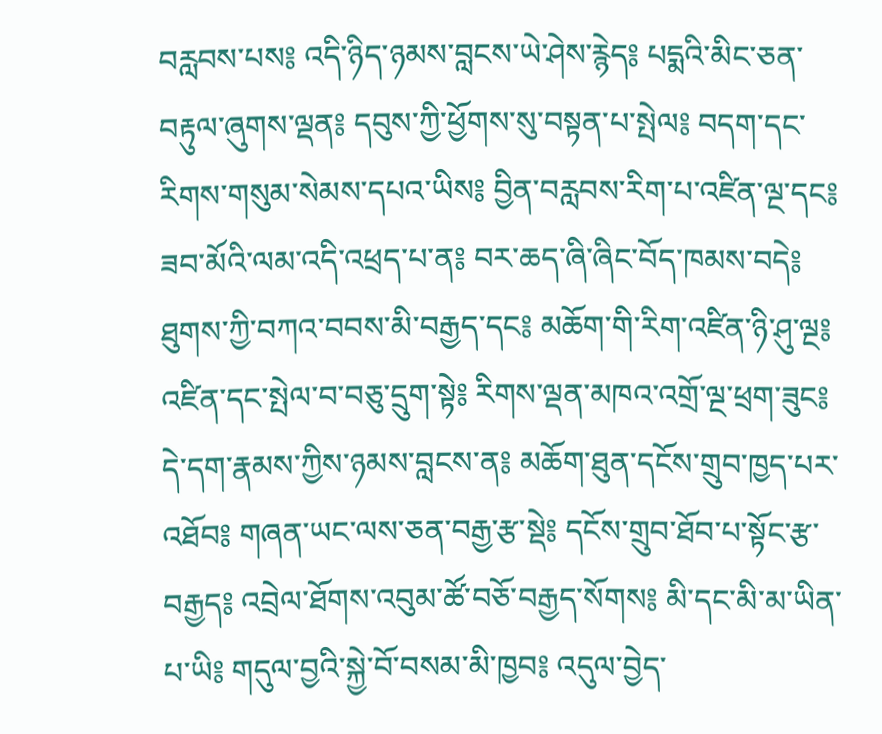བརླབས་པས༔ འདི་ཉིད་ཉམས་བླངས་ཡེ་ཤེས་རྙེད༔ པདྨའི་མིང་ཅན་བརྟུལ་ཞུགས་ལྡན༔ དབུས་ཀྱི་ཕྱོགས་སུ་བསྟན་པ་སྤེལ༔ བདག་དང་རིགས་གསུམ་སེམས་དཔའ་ཡིས༔ བྱིན་བརླབས་རིག་པ་འཛིན་ལྔ་དང༔ ཟབ་མོའི་ལམ་འདི་འཕྲད་པ་ན༔ བར་ཆད་ཞི་ཞིང་བོད་ཁམས་བདེ༔ ཐུགས་ཀྱི་བཀའ་བབས་མི་བརྒྱད་དང༔ མཆོག་གི་རིག་འཛིན་ཉི་ཤུ་ལྔ༔ འཛིན་དང་སྤེལ་བ་བཅུ་དྲུག་སྟེ༔ རིགས་ལྡན་མཁའ་འགྲོ་ལྔ་ཕྲག་ཟུང༔ དེ་དག་རྣམས་ཀྱིས་ཉམས་བླངས་ན༔ མཆོག་ཐུན་དངོས་གྲུབ་ཁྱད་པར་འཐོབ༔ གཞན་ཡང་ལས་ཅན་བརྒྱ་རྩ་སྡེ༔ དངོས་གྲུབ་ཐོབ་པ་སྟོང་རྩ་བརྒྱད༔ འབྲེལ་ཐོགས་འབུམ་ཚོ་བཅོ་བརྒྱད་སོགས༔ མི་དང་མི་མ་ཡིན་པ་ཡི༔ གདུལ་བྱའི་སྐྱེ་བོ་བསམ་མི་ཁྱབ༔ འདུལ་བྱེད་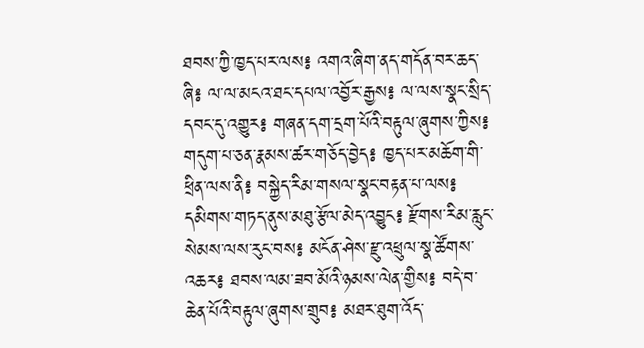ཐབས་ཀྱི་ཁྱད་པར་ལས༔ འགའ་ཞིག་ནད་གདོན་བར་ཆད་ཞི༔ ལ་ལ་མངའ་ཐང་དཔལ་འབྱོར་རྒྱས༔ ལ་ལས་སྣང་སྲིད་དབང་དུ་འགྱུར༔ གཞན་དག་དྲག་པོའི་བརྟུལ་ཞུགས་ཀྱིས༔ གདུག་པ་ཅན་རྣམས་ཚར་གཅོད་བྱེད༔ ཁྱད་པར་མཆོག་གི་ཕྲིན་ལས་ནི༔ བསྐྱེད་རིམ་གསལ་སྣང་བརྟན་པ་ལས༔ དམིགས་གཏད་ནུས་མཐུ་རྩོལ་མེད་འབྱུང༔ རྫོགས་རིམ་རླུང་སེམས་ལས་རུང་བས༔ མངོན་ཤེས་རྫུ་འཕྲུལ་སྣ་ཚོགས་འཆར༔ ཐབས་ལམ་ཟབ་མོའི་ཉམས་ལེན་གྱིས༔ བདེ་བ་ཆེན་པོའི་བརྟུལ་ཞུགས་གྲུབ༔ མཐར་ཐུག་འོད་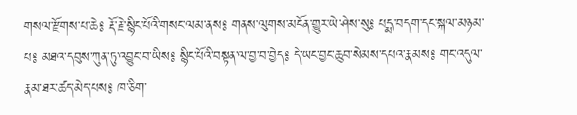གསལ་རྫོགས་པ་ཆེ༔ རྡོ་རྗེ་སྙིང་པོའི་གསང་ལམ་ནས༔ གནས་ལུགས་མངོན་གྱུར་ཡེ་ཤེས་སུ༔ པདྨ་བདག་དང་སྐལ་མཉམ་པ༔ མཐའ་དབུས་ཀུན་ཏུ་འབྱུང་བ་ཡིས༔ སྙིང་པོའི་བསྟན་ལ་བྱ་བ་བྱེད༔ དེ་ཡང་བྱང་ཆུབ་སེམས་དཔའ་རྣམས༔ གང་འདུལ་རྣམ་ཐར་ཚད་མེད་པས༔ ཁ་ཅིག་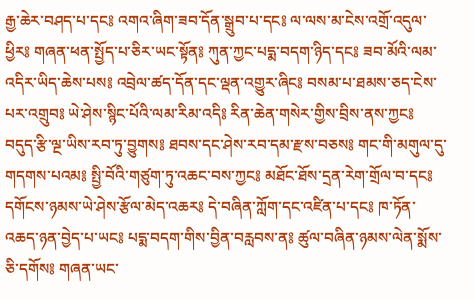རྒྱ་ཆེར་བཤད་པ་དང༔ འགའ་ཞིག་ཟབ་དོན་སྒྲུབ་པ་དང༔ ལ་ལས་མ་ངེས་འགྲོ་འདུལ་ཕྱིར༔ གཞན་ཕན་སྤྱོད་པ་ཅིར་ཡང་སྟོན༔ ཀུན་ཀྱང་པདྨ་བདག་ཉིད་དང༔ ཟབ་མོའི་ལམ་འདིར་ཡིད་ཆེས་པས༔ འབྲེལ་ཚད་དོན་དང་ལྡན་འགྱུར་ཞིང༔ བསམ་པ་ཐམས་ཅད་ངེས་པར་འགྲུབ༔ ཡེ་ཤེས་སྙིང་པོའི་ལམ་རིམ་འདི༔ རིན་ཆེན་གསེར་གྱིས་བྲིས་ནས་ཀྱང༔ བདུད་རྩི་ལྔ་ཡིས་རབ་ཏུ་བྱུགས༔ ཐབས་དང་ཤེས་རབ་དམ་རྫས་བཅས༔ གང་གི་མགུལ་དུ་གདགས་པའམ༔ སྤྱི་བོའི་གཙུག་ཏུ་འཆང་བས་ཀྱང༔ མཐོང་ཐོས་དྲན་རེག་གྲོལ་བ་དང༔ དགོངས་ཉམས་ཡེ་ཤེས་རྩོལ་མེད་འཆར༔ དེ་བཞིན་ཀློག་དང་འཛིན་པ་དང༔ ཁ་ཏོན་འཆད་ཉན་བྱེད་པ་ཡང༔ པདྨ་བདག་གིས་བྱིན་བརླབས་ན༔ ཚུལ་བཞིན་ཉམས་ལེན་སྨོས་ཅི་དགོས༔ གཞན་ཡང་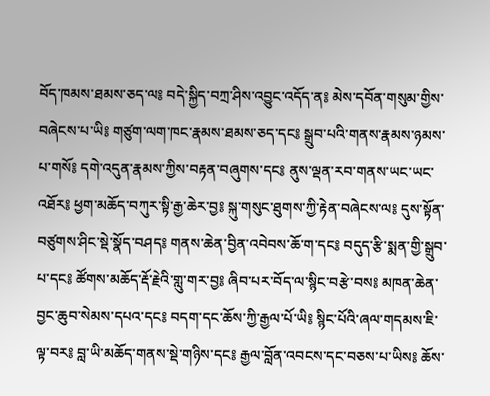བོད་ཁམས་ཐམས་ཅད་ལ༔ བདེ་སྐྱིད་བཀྲ་ཤིས་འབྱུང་འདོད་ན༔ མེས་དབོན་གསུམ་གྱིས་བཞེངས་པ་ཡི༔ གཙུག་ལག་ཁང་རྣམས་ཐམས་ཅད་དང༔ སྒྲུབ་པའི་གནས་རྣམས་ཉམས་པ་གསོ༔ དགེ་འདུན་རྣམས་ཀྱིས་བརྟན་བཞུགས་དང༔ ནུས་ལྡན་རབ་གནས་ཡང་ཡང་འཐོར༔ ཕྱག་མཆོད་བཀུར་སྟི་རྒྱ་ཆེར་བྱ༔ སྐུ་གསུང་ཐུགས་ཀྱི་རྟེན་བཞེངས་ལ༔ དུས་སྟོན་བཙུགས་ཤིང་སྡེ་སྣོད་བཤད༔ གནས་ཆེན་བྱིན་འབེབས་ཆོ་ག་དང༔ བདུད་རྩི་སྨན་གྱི་སྒྲུབ་པ་དང༔ ཚོགས་མཆོད་རྡོ་རྗེའི་གླུ་གར་བྱ༔ ཞིབ་པར་བོད་ལ་སྙིང་བརྩེ་བས༔ མཁན་ཆེན་བྱང་ཆུབ་སེམས་དཔའ་དང༔ བདག་དང་ཆོས་ཀྱི་རྒྱལ་པོ་ཡི༔ སྙིང་པོའི་ཞལ་གདམས་ཇི་ལྟ་བར༔ བླ་ཡི་མཆོད་གནས་སྡེ་གཉིས་དང༔ རྒྱལ་བློན་འབངས་དང་བཅས་པ་ཡིས༔ ཆོས་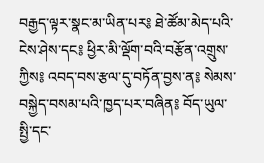བརྒྱད་ལྟར་སྣང་མ་ཡིན་པར༔ ཐེ་ཚོམ་མེད་པའི་ངེས་ཤེས་དང༔ ཕྱིར་མི་ལྡོག་བའི་བརྩོན་འགྲུས་ཀྱིས༔ འབད་བས་རྩལ་དུ་བཏོན་བྱས་ན༔ སེམས་བསྐྱེད་བསམ་པའི་ཁྱད་པར་བཞིན༔ བོད་ཡུལ་སྤྱི་དང་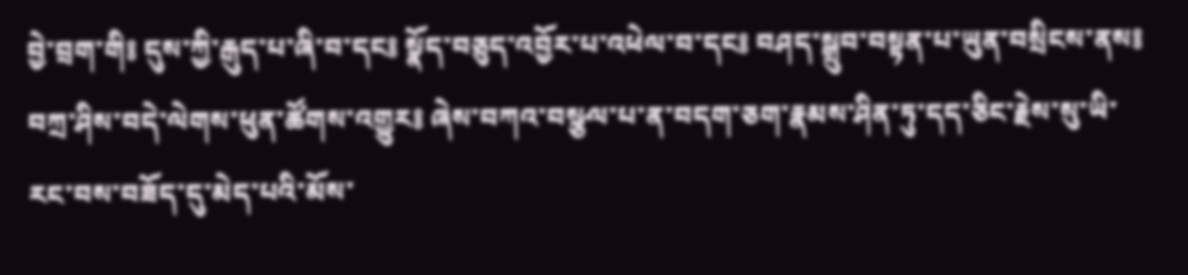བྱེ་བྲག་གི༔ དུས་ཀྱི་རྒུད་པ་ཞི་བ་དང༔ སྣོད་བཅུད་འབྱོར་པ་འཕེལ་བ་དང༔ བཤད་སྒྲུབ་བསྟན་པ་ཡུན་བསྲིངས་ནས༔ བཀྲ་ཤིས་བདེ་ལེགས་ཕུན་ཚོགས་འགྱུར༔ ཞེས་བཀའ་བསྩལ་པ་ན་བདག་ཅག་རྣམས་ཤིན་ཏུ་དད་ཅིང་རྗེས་སུ་ཡི་རང་བས་བཟོད་དུ་མེད་པའི་མོས་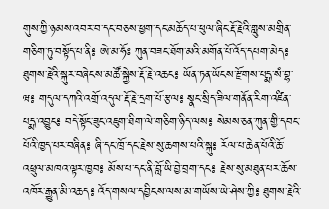གུས་ཀྱི་ཉམས་འབར་བ་དང་བཅས་ཕྱག་དང་མཆོད་པ་ཕུལ་ཞིང་རྡོ་རྗེའི་གླུས་མགྲིན་གཅིག་ཏུ་བསྟོད་པ་ནི༔ ཨེ་མ་ཧོཿ ཀུན་བཟང་ཐོག་མའི་མགོན་པོ་འོད་དཔག་མེད༔ ཐུགས་རྗེའི་སྐུར་བཞེངས་མཚོ་སྐྱེས་རྡོ་རྗེ་འཆང༔ ཡོན་ཏན་ཡོངས་རྫོགས་པདྨ་སཾ་བྷ་ཝ༔ གདུལ་དཀའི་འགྲོ་འདུལ་རྡོ་རྗེ་དྲག་པོ་རྩལ༔ སྣང་སྲིད་ཟིལ་གནོན་རིག་འཛིན་པདྨ་འབྱུང༔ བདེ་སྟོང་ཟུང་འཇུག་ཐིག་ལེ་གཅིག་ཉིད་ལས༔ སེམས་ཅན་ཀུན་གྱི་དབང་པོའི་ཁྱད་པར་བཞིན༔ ཞི་དང་ཁྲོ་དང་རྗེས་སུ་ཆགས་པའི་སྐུ༔ རོལ་པ་ཆེན་པོའི་ཆོ་འཕྲུལ་མཁའ་ལྟར་ཁྱབ༔ མོས་པ་དང་ནི་བློ་ཡི་བྱེ་བྲག་དང༔ རྗེས་སུ་མཐུན་པར་ཆོས་འཁོར་རྒྱུན་མི་འཆད༔ འོད་གསལ་དབྱིངས་ལས་མ་གཡོས་ཡེ་ཤེས་ཀྱི༔ ཐུགས་རྗེའི་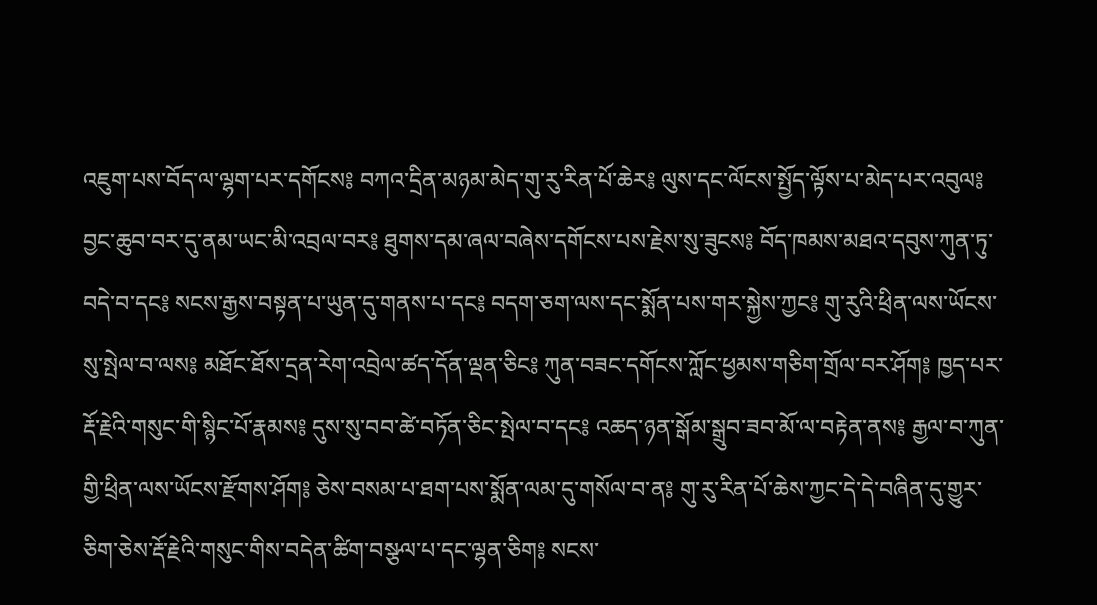འཇུག་པས་བོད་ལ་ལྷག་པར་དགོངས༔ བཀའ་དྲིན་མཉམ་མེད་གུ་རུ་རིན་པོ་ཆེར༔ ལུས་དང་ལོངས་སྤྱོད་ལྟོས་པ་མེད་པར་འབུལ༔ བྱང་ཆུབ་བར་དུ་ནམ་ཡང་མི་འབྲལ་བར༔ ཐུགས་དམ་ཞལ་བཞེས་དགོངས་པས་རྗེས་སུ་ཟུངས༔ བོད་ཁམས་མཐའ་དབུས་ཀུན་ཏུ་བདེ་བ་དང༔ སངས་རྒྱས་བསྟན་པ་ཡུན་དུ་གནས་པ་དང༔ བདག་ཅག་ལས་དང་སྨོན་པས་གར་སྐྱེས་ཀྱང༔ གུ་རུའི་ཕྲིན་ལས་ཡོངས་སུ་སྤེལ་བ་ལས༔ མཐོང་ཐོས་དྲན་རེག་འབྲེལ་ཚད་དོན་ལྡན་ཅིང༔ ཀུན་བཟང་དགོངས་ཀློང་ཕྱམས་གཅིག་གྲོལ་བར་ཤོག༔ ཁྱད་པར་རྡོ་རྗེའི་གསུང་གི་སྙིང་པོ་རྣམས༔ དུས་སུ་བབ་ཚེ་བཏོན་ཅིང་སྤེལ་བ་དང༔ འཆད་ཉན་སྒོམ་སྒྲུབ་ཟབ་མོ་ལ་བརྟེན་ནས༔ རྒྱལ་བ་ཀུན་གྱི་ཕྲིན་ལས་ཡོངས་རྫོགས་ཤོག༔ ཅེས་བསམ་པ་ཐག་པས་སྨོན་ལམ་དུ་གསོལ་བ་ན༔ གུ་རུ་རིན་པོ་ཆེས་ཀྱང་དེ་དེ་བཞིན་དུ་གྱུར་ཅིག་ཅེས་རྡོ་རྗེའི་གསུང་གིས་བདེན་ཚིག་བསྩལ་པ་དང་ལྷན་ཅིག༔ སངས་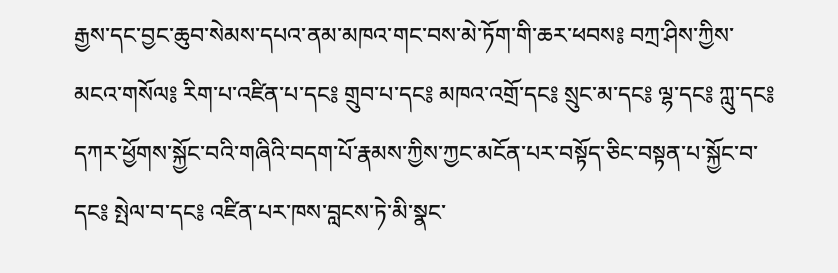རྒྱས་དང་བྱང་ཆུབ་སེམས་དཔའ་ནམ་མཁའ་གང་བས་མེ་ཏོག་གི་ཆར་ཕབས༔ བཀྲ་ཤིས་ཀྱིས་མངའ་གསོལ༔ རིག་པ་འཛིན་པ་དང༔ གྲུབ་པ་དང༔ མཁའ་འགྲོ་དང༔ སྲུང་མ་དང༔ ལྷ་དང༔ ཀླུ་དང༔ དཀར་ཕྱོགས་སྐྱོང་བའི་གཞིའི་བདག་པོ་རྣམས་ཀྱིས་ཀྱང་མངོན་པར་བསྟོད་ཅིང་བསྟན་པ་སྐྱོང་བ་དང༔ སྤེལ་བ་དང༔ འཛིན་པར་ཁས་བླངས་ཏེ་མི་སྣང་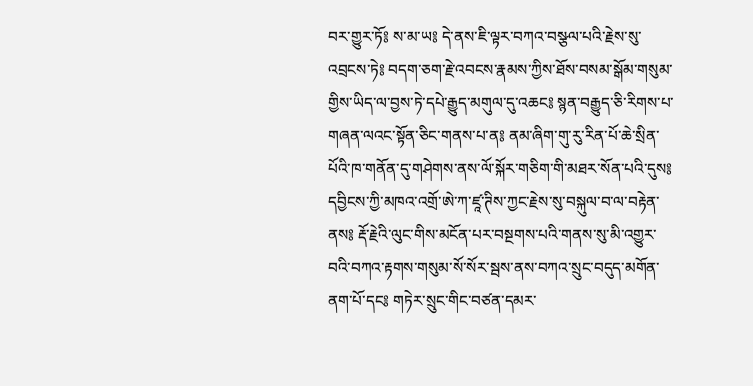བར་གྱུར་ཏོ༔ ས་མ་ཡ༔ དེ་ནས་ཇི་ལྟར་བཀའ་བསྩལ་པའི་རྗེས་སུ་འབྲངས་ཏེ༔ བདག་ཅག་རྗེ་འབངས་རྣམས་ཀྱིས་ཐོས་བསམ་སྒོམ་གསུམ་གྱིས་ཡིད་ལ་བྱས་ཏེ་དཔེ་རྒྱུད་མགུལ་དུ་འཆང༔ སྙན་བརྒྱུད་ཅི་རིགས་པ་གཞན་ལའང་སྟོན་ཅིང་གནས་པ་ན༔ ནམ་ཞིག་གུ་རུ་རིན་པོ་ཆེ་སྲིན་པོའི་ཁ་གནོན་དུ་གཤེགས་ནས་ལོ་སྐོར་གཅིག་གི་མཐར་སོན་པའི་དུས༔ དབྱིངས་ཀྱི་མཁའ་འགྲོ་ཨེ་ཀ་ཛཱ་ཊིས་ཀྱང་རྗེས་སུ་བསྐུལ་བ་ལ་བརྟེན་ནས༔ རྡོ་རྗེའི་ལུང་གིས་མངོན་པར་བསྔགས་པའི་གནས་སུ་མི་འགྱུར་བའི་བཀའ་རྟགས་གསུམ་སོ་སོར་སྦས་ནས་བཀའ་སྲུང་བདུད་མགོན་ནག་པོ་དང༔ གཏེར་སྲུང་གིང་བཙན་དམར་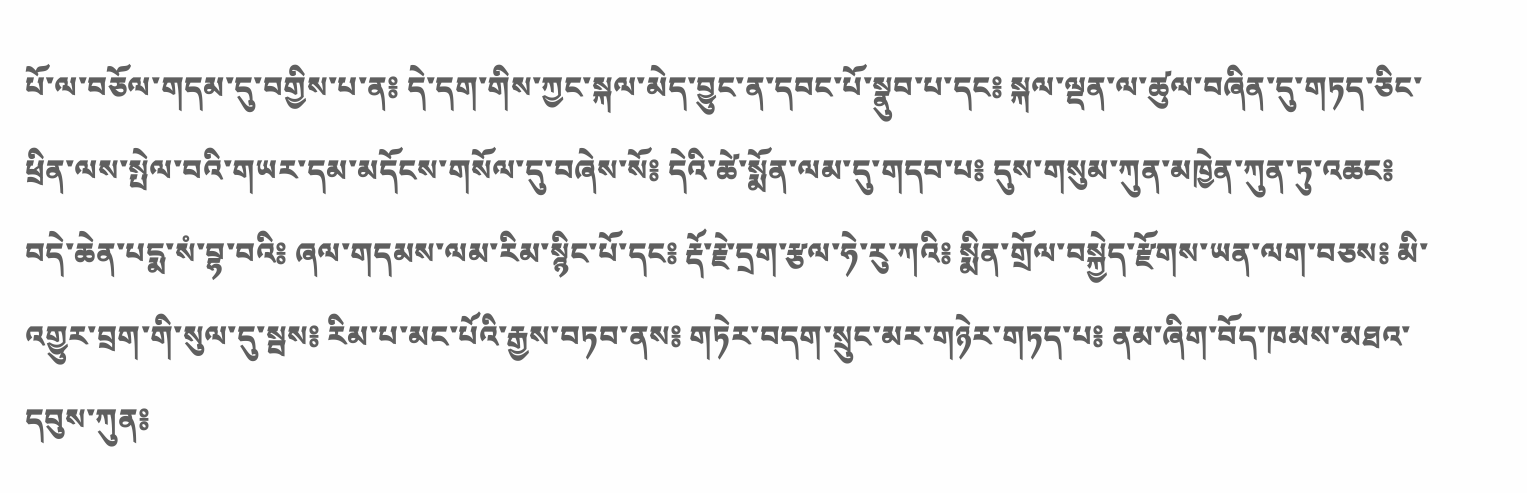པོ་ལ་བཅོལ་གདམ་དུ་བགྱིས་པ་ན༔ དེ་དག་གིས་ཀྱང་སྐལ་མེད་བྱུང་ན་དབང་པོ་སྣུབ་པ་དང༔ སྐལ་ལྡན་ལ་ཚུལ་བཞིན་དུ་གཏད་ཅིང་ཕྲིན་ལས་སྤེལ་བའི་གཡར་དམ་མདོངས་གསོལ་དུ་བཞེས་སོ༔ དེའི་ཚེ་སྨོན་ལམ་དུ་གདབ་པ༔ དུས་གསུམ་ཀུན་མཁྱེན་ཀུན་ཏུ་འཆང༔ བདེ་ཆེན་པདྨ་སཾ་བྷ་བའི༔ ཞལ་གདམས་ལམ་རིམ་སྙིང་པོ་དང༔ རྡོ་རྗེ་དྲག་རྩལ་ཧེ་རུ་ཀའི༔ སྨིན་གྲོལ་བསྐྱེད་རྫོགས་ཡན་ལག་བཅས༔ མི་འགྱུར་བྲག་གི་སུལ་དུ་སྦས༔ རིམ་པ་མང་པོའི་རྒྱས་བཏབ་ནས༔ གཏེར་བདག་སྲུང་མར་གཉེར་གཏད་པ༔ ནམ་ཞིག་བོད་ཁམས་མཐའ་དབུས་ཀུན༔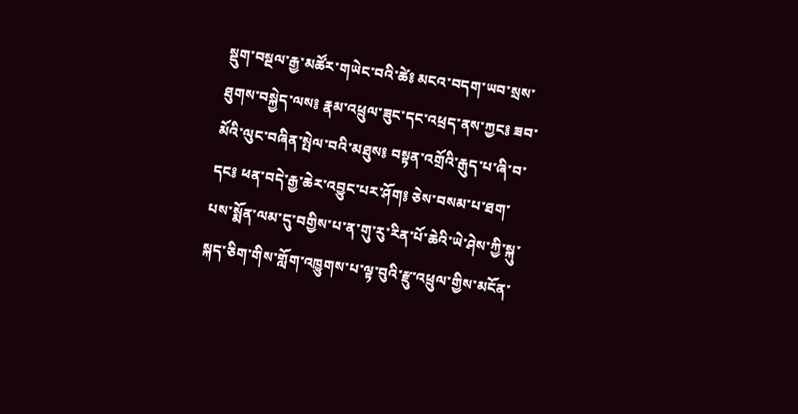སྡུག་བསྔལ་རྒྱ་མཚོར་གཡེང་བའི་ཚེ༔ མངའ་བདག་ཡབ་སྲས་ཐུགས་བསྐྱེད་ལས༔ རྣམ་འཕྲུལ་ཟུང་དང་འཕྲད་ནས་ཀྱང༔ ཟབ་མོའི་ལུང་བཞིན་སྤེལ་བའི་མཐུས༔ བསྟན་འགྲོའི་རྒུད་པ་ཞི་བ་དང༔ ཕན་བདེ་རྒྱ་ཆེར་འབྱུང་པར་ཤོག༔ ཅེས་བསམ་པ་ཐག་པས་སྨོན་ལམ་དུ་བགྱིས་པ་ན་གུ་རུ་རིན་པོ་ཆེའི་ཡེ་ཤེས་ཀྱི་སྐུ་སྐད་ཅིག་གིས་གློག་འཁྱུགས་པ་ལྟ་བུའི་རྫུ་འཕྲུལ་གྱིས་མངོན་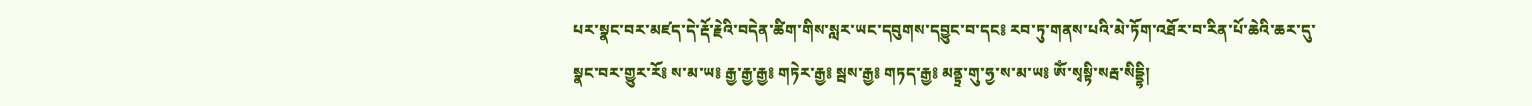པར་སྣང་བར་མཛད་དེ་རྡོ་རྗེའི་བདེན་ཚིག་གིས་སླར་ཡང་དབུགས་དབྱུང་བ་དང༔ རབ་ཏུ་གནས་པའི་མེ་ཏོག་འཐོར་བ་རིན་པོ་ཆེའི་ཆར་དུ་སྣང་བར་གྱུར་རོ༔ ས་མ་ཡ༔ རྒྱ་རྒྱ་རྒྱ༔ གཏེར་རྒྱ༔ སྦས་རྒྱ༔ གཏད་རྒྱ༔ མནྟྲ་གུ་ཧྱ་ས་མ་ཡ༔ ཨོཾ་སྭསྟི་སརྦ་སིདྡྷི།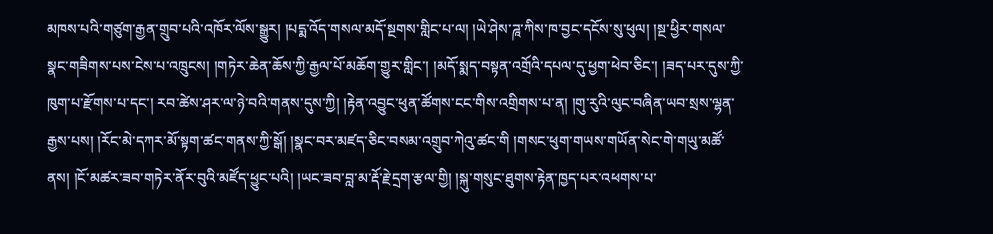མཁས་པའི་གཙུག་རྒྱན་གྲུབ་པའི་འཁོར་ལོས་སྒྱུར། །པདྨ་འོད་གསལ་མདོ་སྔགས་གླིང་པ་ལ། །ཡེ་ཤེས་ཌཱ་ཀིས་ཁ་བྱང་དངོས་སུ་ཕུལ། །སྔ་ཕྱིར་གསལ་སྣང་གཟིགས་པས་ངེས་པ་འཁྲུངས། །གཏེར་ཆེན་ཆོས་ཀྱི་རྒྱལ་པོ་མཆོག་གྱུར་གླིང་། །མདོ་སྨད་བསྟན་འགྲོའི་དཔལ་དུ་ཕྱག་ཕེབ་ཅིང་། །ཟད་པར་དུས་ཀྱི་ཁུག་པ་རྫོགས་པ་དང་། རབ་ཚེས་ཤར་ལ་ཉེ་བའི་གནས་དུས་ཀྱི། །རྟེན་འབྱུང་ཕུན་ཚོགས་ངང་གིས་འགྲིགས་པ་ན། །གུ་རུའི་ལུང་བཞིན་ཡབ་སྲས་ལྷན་རྒྱས་པས། །རོང་མེ་དཀར་མོ་སྟག་ཚང་གནས་ཀྱི་སྒོ། །སྣང་བར་མཛད་ཅིང་བསམ་འགྲུབ་ཀེའུ་ཚང་གི །གསང་ཕུག་གཡས་གཡོན་སེང་གེ་གཡུ་མཚོ་ནས། །ངོ་མཚར་ཟབ་གཏེར་ནོར་བུའི་མཛོད་ཕྱུང་པའི། །ཡང་ཟབ་བླ་མ་རྡོ་རྗེ་དྲག་རྩལ་གྱི། །སྐུ་གསུང་ཐུགས་རྟེན་ཁྱད་པར་འཕགས་པ་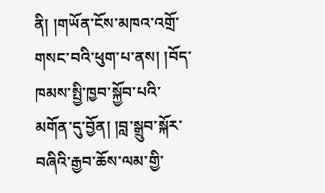ནི། །གཡོན་ངོས་མཁའ་འགྲོ་གསང་བའི་ཕུག་པ་ནས། །བོད་ཁམས་སྤྱི་ཁྱབ་སྐྱོབ་པའི་མགོན་དུ་བྱོན། །བླ་སྒྲུབ་སྐོར་བཞིའི་རྒྱབ་ཆོས་ལམ་གྱི་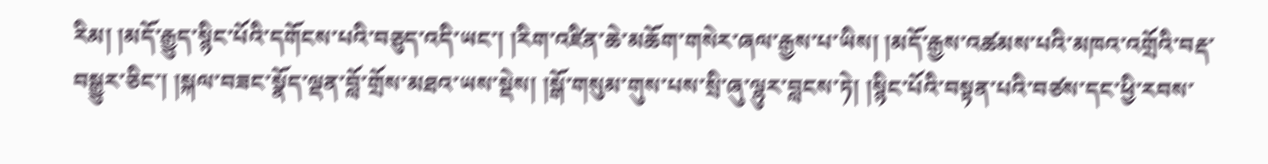རིམ། །མདོ་རྒྱུད་སྙིང་པོའི་དགོངས་པའི་བཅུད་འདི་ཡང་། །རིག་འཛིན་ཆེ་མཆོག་གསེར་ཞལ་རྒྱས་པ་ཡིས། །མདོ་རྒྱས་འཚམས་པའི་མཁའ་འགྲོའི་བརྡ་བསྒྱུར་ཅིང་། །སྐལ་བཟང་སྣོད་ལྡན་བློ་གྲོས་མཐའ་ཡས་སྡེས། །སྒོ་གསུམ་གུས་པས་སྲི་ཞུ་ལྷུར་བླངས་ཏེ། །སྙིང་པོའི་བསྟན་པའི་བཙས་དང་ཕྱི་རབས་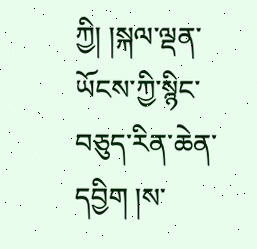ཀྱི། །སྐལ་ལྡན་ཡོངས་ཀྱི་སྙིང་བཅུད་རིན་ཆེན་དབྱིག །ས་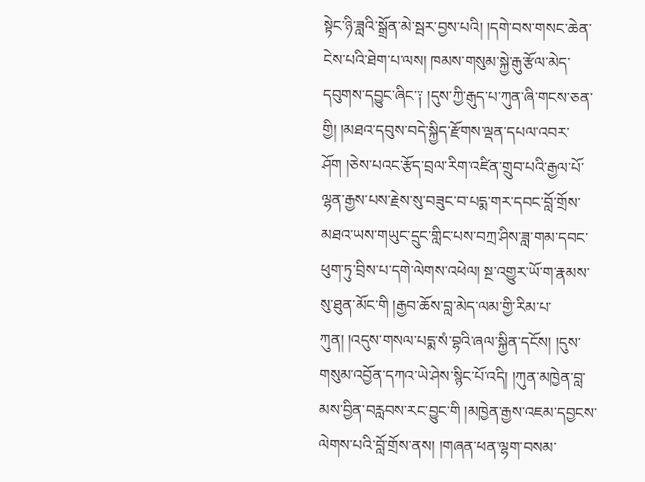སྟེང་ཉི་ཟླའི་སྒྲོན་མེ་སྦར་བྱས་པའི། །དགེ་བས་གསང་ཆེན་ངེས་པའི་ཐེག་པ་ལས། ཁམས་གསུམ་སྐྱེ་རྒུ་རྩོལ་མེད་དབུགས་དབྱུང་ཞིང་༑ །དུས་ཀྱི་རྒུད་པ་ཀུན་ཞི་གངས་ཅན་གྱི། །མཐའ་དབུས་བདེ་སྐྱིད་རྫོགས་ལྡན་དཔལ་འབར་ཤོག །ཅེས་པའང་རྩོད་བྲལ་རིག་འཛིན་གྲུབ་པའི་རྒྱལ་པོ་ལྷན་རྒྱས་པས་རྗེས་སུ་བཟུང་བ་པདྨ་གར་དབང་བློ་གྲོས་མཐའ་ཡས་གཡུང་དྲུང་གླིང་པས་བཀྲ་ཤིས་ཟླ་གམ་དབང་ཕུག་ཏུ་བྲིས་པ་དགེ་ལེགས་འཕེལ། སྔ་འགྱུར་ཡོ་ག་རྣམས་སུ་ཐུན་མོང་གི །རྒྱབ་ཆོས་བླ་མེད་ལམ་གྱི་རིམ་པ་ཀུན། །འདུས་གསལ་པདྨ་སཾ་བྷའི་ཞལ་སྐྱིན་དངོས། །དུས་གསུམ་འབྱོན་དཀའ་ཡེ་ཤེས་སྙིང་པོ་འདི། །ཀུན་མཁྱེན་བླ་མས་བྱིན་བརླབས་རང་བྱུང་གི །མཁྱེན་རྒྱས་འཇམ་དབྱངས་ལེགས་པའི་བློ་གྲོས་ནས། །གཞན་ཕན་ལྷག་བསམ་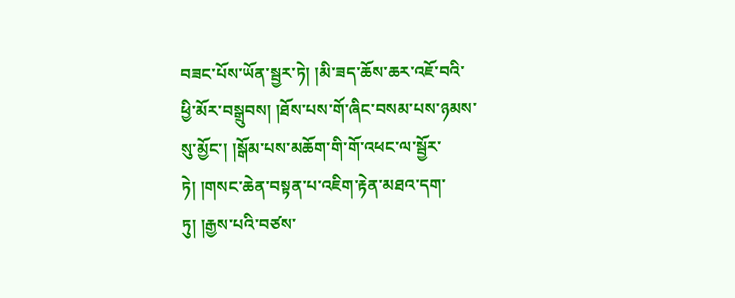བཟང་པོས་ཡོན་སྦྱར་ཏེ། །མི་ཟད་ཆོས་ཆར་འཇོ་བའི་ཕྱི་མོར་བསྒྲུབས། །ཐོས་པས་གོ་ཞིང་བསམ་པས་ཉམས་སུ་མྱོང་། །སྒོམ་པས་མཆོག་གི་གོ་འཕང་ལ་སྦྱོར་ཏེ། །གསང་ཆེན་བསྟན་པ་འཇིག་རྟེན་མཐའ་དག་ཏུ། །རྒྱས་པའི་བཙས་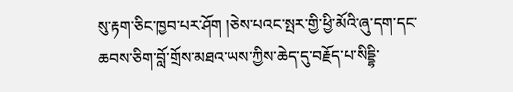སུ་རྟག་ཅིང་ཁྱབ་པར་ཤོག །ཅེས་པའང་སྤར་གྱི་ཕྱི་མོའི་ཞུ་དག་དང་ཆབས་ཅིག་བློ་གྲོས་མཐའ་ཡས་ཀྱིས་ཆེད་དུ་བརྗོད་པ་སིདྡྷི་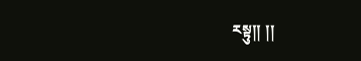རསྟུ།། །།